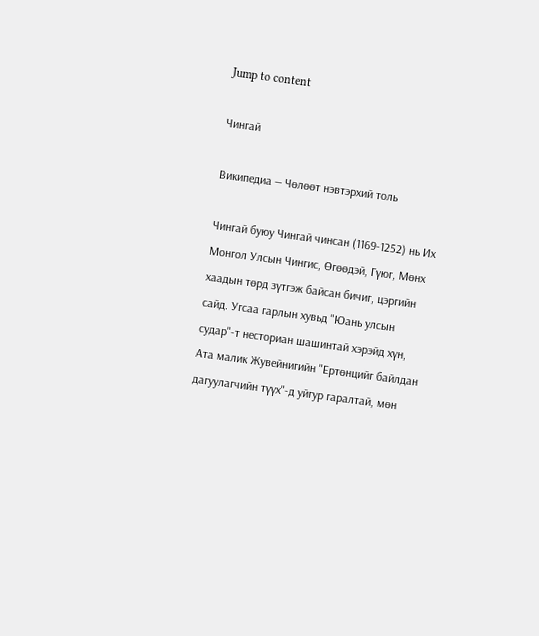Jump to content

Чингай

Википедиа — Чөлөөт нэвтэрхий толь

Чингай буюу Чингай чинсан (1169-1252) нь Их Монгол Улсын Чингис, Өгөөдэй, Гүюг, Мөнх хаадын төрд зүтгэж байсан бичиг, цэргийн сайд. Угсаа гарлын хувьд "Юань улсын судар"-т несториан шашинтай хэрэйд хүн, Ата малик Жувейнигийн "Ертөнцийг байлдан дагуулагчийн түүх"-д уйгур гаралтай, мөн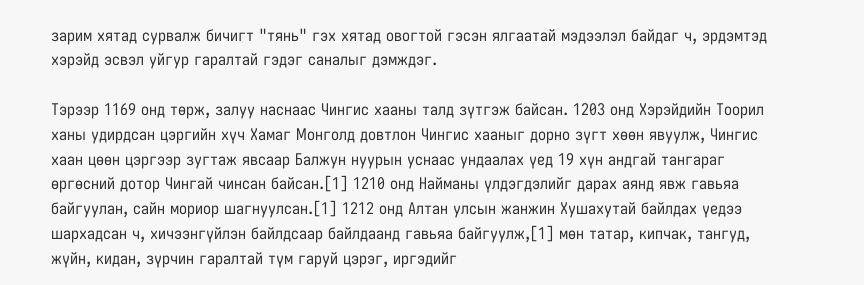зарим хятад сурвалж бичигт "тянь" гэх хятад овогтой гэсэн ялгаатай мэдээлэл байдаг ч, эрдэмтэд хэрэйд эсвэл уйгур гаралтай гэдэг саналыг дэмждэг.

Тэрээр 1169 онд төрж, залуу наснаас Чингис хааны талд зүтгэж байсан. 1203 онд Хэрэйдийн Тоорил ханы удирдсан цэргийн хүч Хамаг Монголд довтлон Чингис хааныг дорно зүгт хөөн явуулж, Чингис хаан цөөн цэргээр зугтаж явсаар Балжун нуурын уснаас ундаалах үед 19 хүн андгай тангараг өргөсний дотор Чингай чинсан байсан.[1] 1210 онд Найманы үлдэгдэлийг дарах аянд явж гавьяа байгуулан, сайн мориор шагнуулсан.[1] 1212 онд Алтан улсын жанжин Хушахутай байлдах үедээ шархадсан ч, хичээнгүйлэн байлдсаар байлдаанд гавьяа байгуулж,[1] мөн татар, кипчак, тангуд, жүйн, кидан, зүрчин гаралтай түм гаруй цэрэг, иргэдийг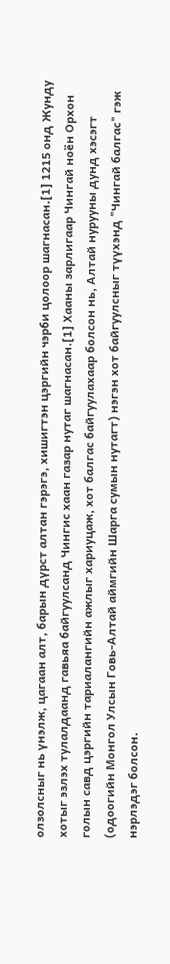олзолсныг нь үнэлж, цагаан алт, барын дүрст алтан гэрэгэ, хишигтэн цэргийн чэрби цолоор шагнасан.[1] 1215 онд Жунду хотыг эзлэх тулалдаанд гавьяа байгуулсанд Чингис хаан газар нутаг шагнасан.[1] Хааны зарлигаар Чингай ноён Орхон голын савд цэргийн тариалангийн ажлыг хариуцаж, хот балгас байгуулахаар болсон нь, Алтай нурууны дунд хэсэгт (одоогийн Монгол Улсын Говь-Алтай аймгийн Шарга сумын нутагт) нэгэн хот байгуулсныг түүхэнд "Чингай балгас" гэж нэрлэдэг болсон.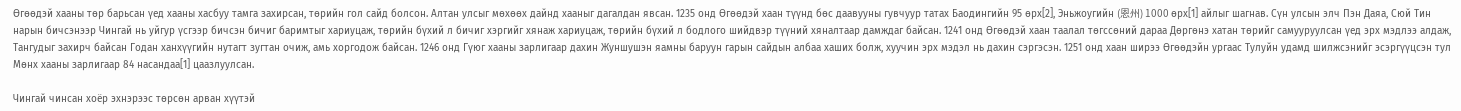Өгөөдэй хааны төр барьсан үед хааны хасбуу тамга захирсан, төрийн гол сайд болсон. Алтан улсыг мөхөөх дайнд хааныг дагалдан явсан. 1235 онд Өгөөдэй хаан түүнд бөс даавууны гувчуур татах Баодингийн 95 өрх[2], Эньжоугийн (恩州) 1000 өрх[1] айлыг шагнав. Сүн улсын элч Пэн Даяа, Сюй Тин нарын бичсэнээр Чингай нь уйгур үсгээр бичсэн бичиг баримтыг хариуцаж, төрийн бүхий л бичиг хэргийг хянаж хариуцаж, төрийн бүхий л бодлого шийдвэр түүний хяналтаар дамждаг байсан. 1241 онд Өгөөдэй хаан таалал төгссөний дараа Дөргөнэ хатан төрийг самууруулсан үед эрх мэдлээ алдаж, Тангудыг захирч байсан Годан ханхүүгийн нутагт зугтан очиж, амь хоргодож байсан. 1246 онд Гүюг хааны зарлигаар дахин Жуншушэн яамны баруун гарын сайдын албаа хаших болж, хуучин эрх мэдэл нь дахин сэргэсэн. 1251 онд хаан ширээ Өгөөдэйн ургаас Тулуйн удамд шилжсэнийг эсэргүүцсэн тул Мөнх хааны зарлигаар 84 насандаа[1] цаазлуулсан.

Чингай чинсан хоёр эхнэрээс төрсөн арван хүүтэй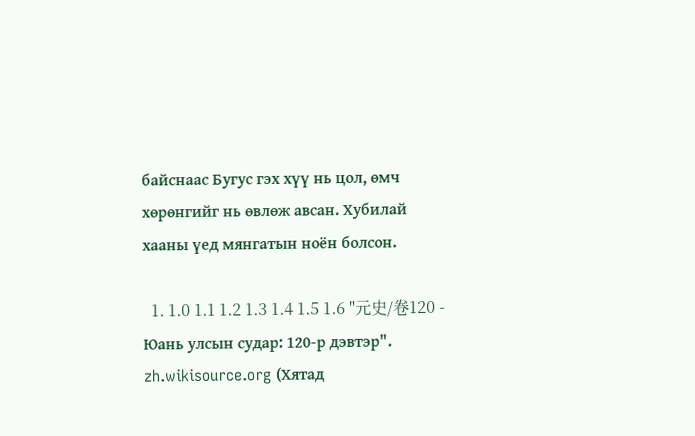байснаас Бугус гэх хүү нь цол, өмч хөрөнгийг нь өвлөж авсан. Хубилай хааны үед мянгатын ноён болсон.

  1. 1.0 1.1 1.2 1.3 1.4 1.5 1.6 "元史/卷120 - Юань улсын судар: 120-р дэвтэр". zh.wikisource.org (Хятад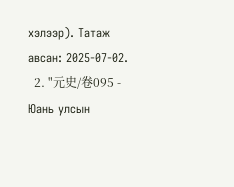хэлээр). Татаж авсан: 2025-07-02.
  2. "元史/卷095 - Юань улсын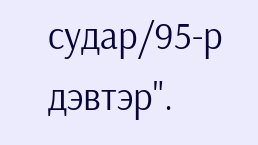судар/95-р дэвтэр".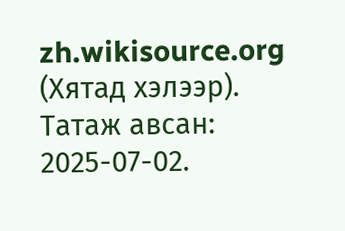zh.wikisource.org (Хятад хэлээр). Татаж авсан: 2025-07-02.